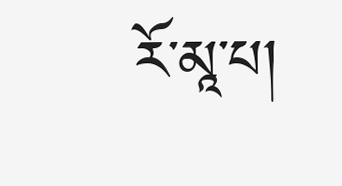རོ་མཱ་པ།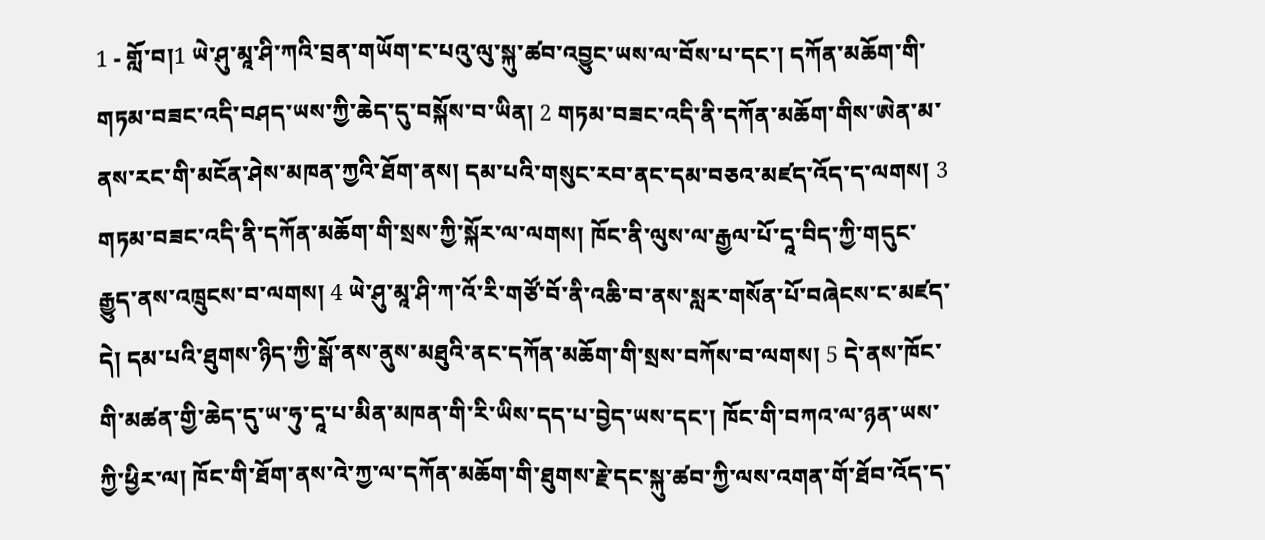1 - གློ་བ།1 ཡེ་ཤུ་མཱ་ཤི་ཀའི་བྲན་གཡོག་ང་པའུ་ལུ་སྐུ་ཚབ་འབྱུང་ཡས་ལ་བོས་པ་དང་། དཀོན་མཆོག་གི་གཏམ་བཟང་འདི་བཤད་ཡས་ཀྱི་ཆེད་དུ་བསྐོས་བ་ཡིན། 2 གཏམ་བཟང་འདི་ནི་དཀོན་མཆོག་གིས་ཨེན་མ་ནས་རང་གི་མངོན་ཤེས་མཁན་ཀྱའི་ཐོག་ནས། དམ་པའི་གསུང་རབ་ནང་དམ་བཅའ་མཛད་འོད་ད་ལགས། 3 གཏམ་བཟང་འདི་ནི་དཀོན་མཆོག་གི་སྲས་ཀྱི་སྐོར་ལ་ལགས། ཁོང་ནི་ལུས་ལ་རྒྱལ་པོ་དཱ་བིད་ཀྱི་གདུང་རྒྱུད་ནས་འཁྲུངས་བ་ལགས། 4 ཡེ་ཤུ་མཱ་ཤི་ཀ་འོ་རི་གཙོ་བོ་ནི་འཆི་བ་ནས་སླར་གསོན་པོ་བཞེངས་ང་མཛད་དེ། དམ་པའི་ཐུགས་ཉིད་ཀྱི་སྒོ་ནས་ནུས་མཐུའི་ནང་དཀོན་མཆོག་གི་སྲས་བཀོས་བ་ལགས། 5 དེ་ནས་ཁོང་གི་མཚན་གྱི་ཆེད་དུ་ཡ་ཧུ་དཱ་པ་མིན་མཁན་གི་རི་ཡིས་དད་པ་བྱེད་ཡས་དང་། ཁོང་གི་བཀའ་ལ་ཉན་ཡས་ཀྱི་ཕྱིར་ལ། ཁོང་གི་ཐོག་ནས་འེ་ཀྱ་ལ་དཀོན་མཆོག་གི་ཐུགས་རྗེ་དང་སྐུ་ཚབ་ཀྱི་ལས་འགན་གོ་ཐོབ་འོད་ད་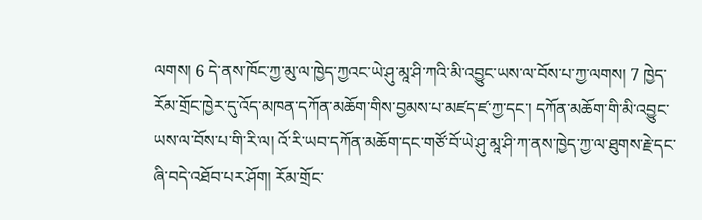ལགས། 6 དེ་ནས་ཁོང་ཀྱ་མུ་ལ་ཁྱེད་ཀྱའང་ཡེ་ཤུ་མཱ་ཤི་ཀའི་མི་འབྱུང་ཡས་ལ་བོས་པ་ཀྱ་ལགས། 7 ཁྱེད་རོམ་གྲོང་ཁྱེར་དུ་འོད་མཁན་དཀོན་མཆོག་གིས་བྱམས་པ་མཛད་ཛ་ཀྱ་དང་། དཀོན་མཆོག་གི་མི་འབྱུང་ཡས་ལ་བོས་པ་གི་རི་ལ། འོ་རི་ཡབ་དཀོན་མཆོག་དང་གཙོ་བོ་ཡེ་ཤུ་མཱ་ཤི་ཀ་ནས་ཁྱེད་ཀྱ་ལ་ཐུགས་རྗེ་དང་ཞི་བདེ་འཐོབ་པར་ཤོག། རོམ་གྲོང་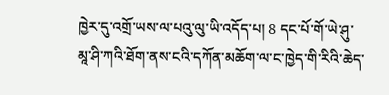ཁྱེར་དུ་འགྲོ་ཡས་ལ་པའུ་ལུ་ཡི་འདོད་པ། 8 དང་པོ་གོ་ཡེ་ཤུ་མཱ་ཤི་ཀའི་ཐོག་ནས་ངའི་དཀོན་མཆོག་ལ་ང་ཁྱེད་གི་རིའི་ཆེད་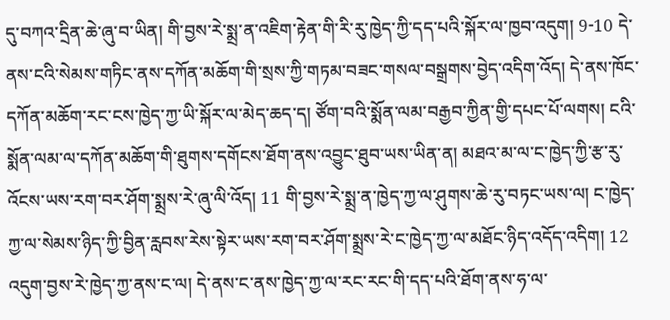དུ་བཀའ་དྲིན་ཆེ་ཞུ་བ་ཡིན། གི་བྱས་རེ་སྨྲ་ན་འཇིག་རྟེན་གི་རི་རུ་ཁྱེད་ཀྱི་དད་པའི་སྐོར་ལ་ཁྱབ་འདུག། 9-10 དེ་ནས་ངའི་སེམས་གཏིང་ནས་དཀོན་མཆོག་གི་སྲས་ཀྱི་གཏམ་བཟང་གསལ་བསྒྲགས་བྱེད་འདིག་འོད། དེ་ནས་ཁོང་དཀོན་མཆོག་རང་ངས་ཁྱེད་ཀྱ་ཡི་སྐོར་ལ་མེད་ཆད་ད། ཙོག་བའི་སྨོན་ལམ་བརྒྱབ་ཀྱིན་གྱི་དཔང་པོ་ལགས། ངའི་སྨོན་ལམ་ལ་དཀོན་མཆོག་གི་ཐུགས་དགོངས་ཐོག་ནས་འབྱུང་ཐུབ་ཡས་ཡིན་ན། མཐའ་མ་ལ་ང་ཁྱེད་ཀྱི་རྩ་རུ་འོངས་ཡས་རག་བར་ཤོག་སྨྲས་རེ་ཞུ་ལི་འོད། 11 གི་བྱས་རེ་སྨྲ་ན་ཁྱེད་ཀྱ་ལ་ཤུགས་ཆེ་རུ་བཏང་ཡས་ལ། ང་ཁྱེད་ཀྱ་ལ་སེམས་ཉིད་ཀྱི་བྱིན་རླབས་རེས་སྟེར་ཡས་རག་བར་ཤོག་སྨྲས་རེ་ང་ཁྱེད་ཀྱ་ལ་མཐོང་ཉིད་འདོད་འདིག། 12 འདུག་བྱས་རེ་ཁྱེད་ཀྱ་ནས་ང་ལ། དེ་ནས་ང་ནས་ཁྱེད་ཀྱ་ལ་རང་རང་གི་དད་པའི་ཐོག་ནས་ཧ་ལ་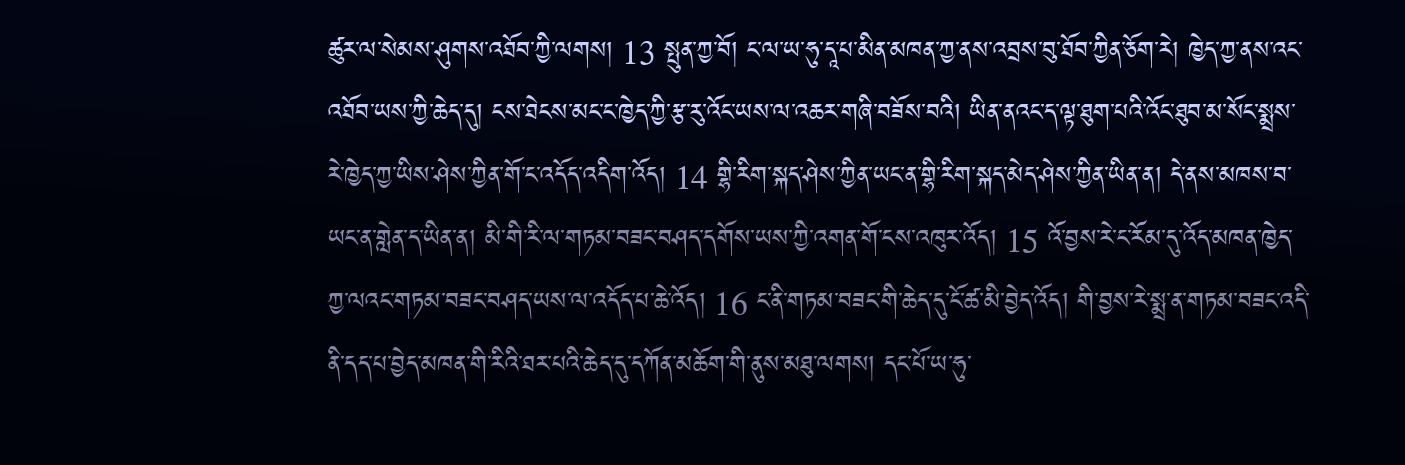ཚུར་ལ་སེམས་ཤུགས་འཐོབ་ཀྱི་ལགས། 13 སྤུན་ཀྱ་བོ། ང་ལ་ཡ་ཧུ་དཱ་པ་མིན་མཁན་ཀྱ་ནས་འབྲས་བུ་ཐོབ་ཀྱིན་ཅོག་རེ། ཁྱེད་ཀྱ་ནས་འང་འཐོབ་ཡས་ཀྱི་ཆེད་དུ། ངས་ཐེངས་མང་ང་ཁྱེད་ཀྱི་རྩ་རུ་འོང་ཡས་ལ་འཆར་གཞི་བཟོས་བའི། ཡིན་ནའང་ད་ལྟ་ཐུག་པའི་འོང་ཐུབ་མ་སོང་སྨྲས་རེ་ཁྱེད་ཀྱ་ཡིས་ཤེས་ཀྱིན་གོ་ང་འདོད་འདིག་འོད། 14 གྷི་རིག་སྐད་ཤེས་ཀྱིན་ཡང་ན་གྷི་རིག་སྐད་མེད་ཤེས་ཀྱིན་ཡིན་ན། དེ་ནས་མཁས་བ་ཡང་ན་གླེན་ད་ཡིན་ན། མི་གི་རི་ལ་གཏམ་བཟང་བཤད་དགོས་ཡས་ཀྱི་འགན་གོ་ངས་འཁུར་འོད། 15 འོ་བྱས་རེ་ང་རོམ་དུ་འོད་མཁན་ཁྱེད་ཀྱ་ལའང་གཏམ་བཟང་བཤད་ཡས་ལ་འདོད་པ་ཆེ་འོད། 16 ང་ནི་གཏམ་བཟང་གི་ཆེད་དུ་ངོ་ཚ་མི་བྱེད་འོད། གི་བྱས་རེ་སྨྲ་ན་གཏམ་བཟང་འདི་ནི་དད་པ་བྱེད་མཁན་གི་རིའི་ཐར་པའི་ཆེད་དུ་དཀོན་མཆོག་གི་ནུས་མཐུ་ལགས། དང་པོ་ཡ་ཧུ་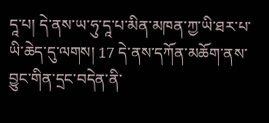དཱ་པ། དེ་ནས་ཡ་ཧུ་དཱ་པ་མིན་མཁན་ཀྱ་ཡི་ཐར་པ་ཡི་ཆེད་དུ་ལགས། 17 དེ་ནས་དཀོན་མཆོག་ནས་བྱུང་གིན་དྲང་བདེན་ནི་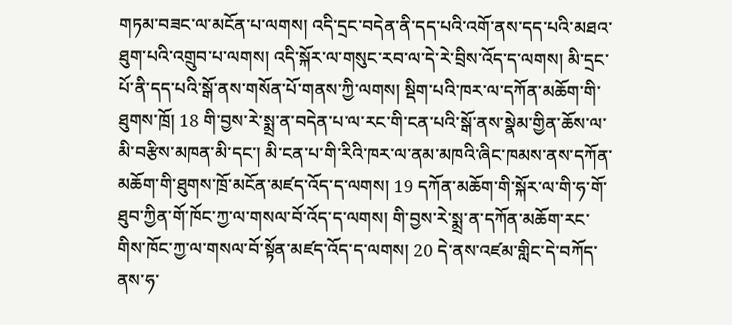གཏམ་བཟང་ལ་མངོན་པ་ལགས། འདི་དྲང་བདེན་ནི་དད་པའི་འགོ་ནས་དད་པའི་མཐའ་ཐུག་པའི་འགྲུབ་པ་ལགས། འདི་སྐོར་ལ་གསུང་རབ་ལ་དེ་རེ་བྲིས་འོད་ད་ལགས། མི་དྲང་པོ་ནི་དད་པའི་སྒོ་ནས་གསོན་པོ་གནས་ཀྱི་ལགས། སྡིག་པའི་ཁར་ལ་དཀོན་མཆོག་གི་ཐུགས་ཁྲོ། 18 གི་བྱས་རེ་སྨྲ་ན་བདེན་པ་ལ་རང་གི་ངན་པའི་སྒོ་ནས་སྣེམ་གྱིན་ཆོས་ལ་མི་བརྩིས་མཁན་མི་དང་། མི་ངན་པ་གི་རིའི་ཁར་ལ་ནམ་མཁའི་ཞིང་ཁམས་ནས་དཀོན་མཆོག་གི་ཐུགས་ཁྲོ་མངོན་མཛད་འོད་ད་ལགས། 19 དཀོན་མཆོག་གི་སྐོར་ལ་གི་ཧ་གོ་ཐུབ་ཀྱིན་གོ་ཁོང་ཀྱ་ལ་གསལ་བོ་འོད་ད་ལགས། གི་བྱས་རེ་སྨྲ་ན་དཀོན་མཆོག་རང་གིས་ཁོང་ཀྱ་ལ་གསལ་བོ་སྟོན་མཛད་འོད་ད་ལགས། 20 དེ་ནས་འཛམ་གླིང་དེ་བཀོད་ནས་ཧ་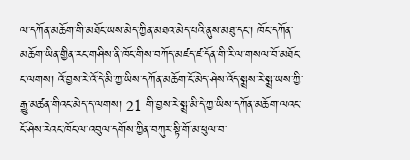ལ་དཀོན་མཆོག་གི་མཐོང་ཡས་མེད་ཀྱིན་མཐའ་མེད་པའི་ནུས་མཐུ་དང་། ཁོང་དཀོན་མཆོག་ཡིན་གྱིན་རང་གཤིས་ནི་ཁོང་གིས་བཀོད་མཛད་ཛ་དོན་གི་རི་ལ་གསལ་བོ་མཐོང་ང་ལགས། འོ་བྱས་རེ་འོ་དེ་མི་ཀྱ་ཡིས་དཀོན་མཆོག་ངོ་མེད་ཤེས་འོད་སྨྲས་རེ་སྨྲ་ཡས་ཀྱི་རྒྱུ་མཚན་གིའང་མེད་ད་ལགས། 21 གི་བྱས་རེ་སྨྲ་མི་དེ་ཀྱ་ཡིས་དཀོན་མཆོག་ལའང་ངོ་ཤེས་རེའང་ཁོང་ལ་འབུལ་དགོས་ཀྱིན་བཀུར་སྟི་གོ་མ་ཕུལ་བ་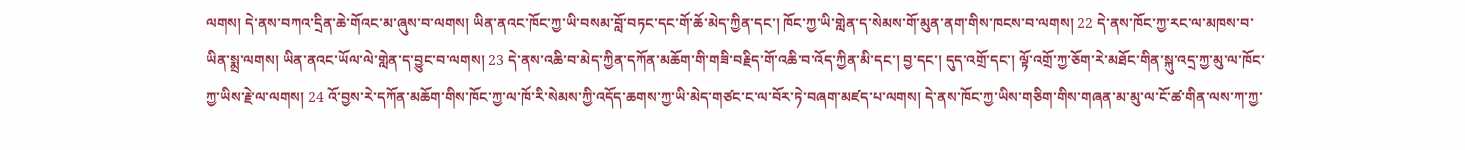ལགས། དེ་ནས་བཀའ་དྲིན་ཆེ་གོའང་མ་ཞུས་བ་ལགས། ཡིན་ནའང་ཁོང་ཀྱ་ཡི་བསམ་བློ་བཏང་དང་གོ་ཆོ་མེད་ཀྱིན་དང་། ཁོང་ཀྱ་ཡི་གླེན་ད་སེམས་གོ་མུན་ནག་གིས་ཁངས་བ་ལགས། 22 དེ་ནས་ཁོང་ཀྱ་རང་ལ་མཁས་བ་ཡིན་སྨྲ་ལགས། ཡིན་ནའང་ཡོལ་ལེ་གླེན་ད་བྱུང་བ་ལགས། 23 དེ་ནས་འཆི་བ་མེད་ཀྱིན་དཀོན་མཆོག་གི་གཟི་བརྗིད་གོ་འཆི་བ་འོད་ཀྱིན་མི་དང་། བྱ་དང་། དུད་འགྲོ་དང་། ལྟོ་འགྲོ་ཀྱ་ཅོག་རེ་མཐོང་གིན་སྐུ་འདྲ་ཀྱ་མུ་ལ་ཁོང་ཀྱ་ཡིས་རྗེ་ལ་ལགས། 24 འོ་བྱས་རེ་དཀོན་མཆོག་གིས་ཁོང་ཀྱ་ལ་ཁོ་རི་སེམས་ཀྱི་འདོད་ཆགས་ཀྱ་ཡི་མེད་གཙང་ང་ལ་བོར་ཏེ་བཞག་མཛད་པ་ལགས། དེ་ནས་ཁོང་ཀྱ་ཡིས་གཅིག་གིས་གཞན་མ་མུ་ལ་ངོ་ཚ་གིན་ལས་ཀ་ཀྱ་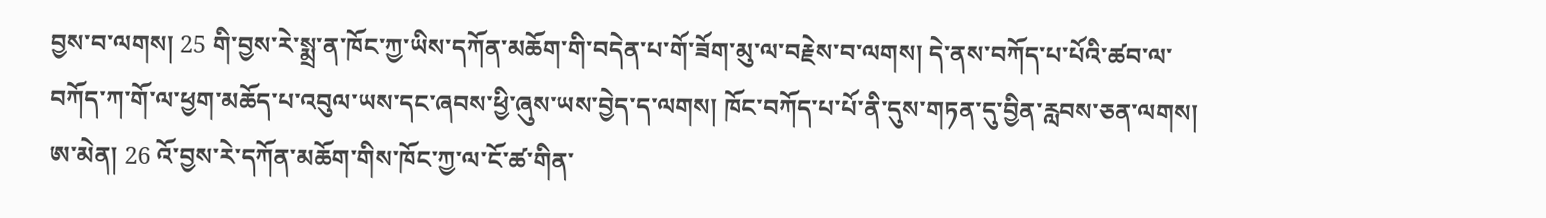བྱས་བ་ལགས། 25 གི་བྱས་རེ་སྨྲ་ན་ཁོང་ཀྱ་ཡིས་དཀོན་མཆོག་གི་བདེན་པ་གོ་ཟོག་མུ་ལ་བརྗེས་བ་ལགས། དེ་ནས་བཀོད་པ་པོའི་ཚབ་ལ་བཀོད་ཀ་གོ་ལ་ཕྱག་མཆོད་པ་འབུལ་ཡས་དང་ཞབས་ཕྱི་ཞུས་ཡས་བྱེད་ད་ལགས། ཁོང་བཀོད་པ་པོ་ནི་དུས་གཏན་དུ་བྱིན་རླབས་ཅན་ལགས། ཨ་མེན། 26 འོ་བྱས་རེ་དཀོན་མཆོག་གིས་ཁོང་ཀྱ་ལ་ངོ་ཚ་གིན་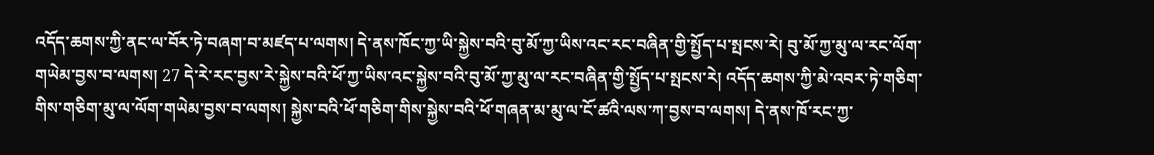འདོད་ཆགས་ཀྱི་ནང་ལ་བོར་ཏེ་བཞག་བ་མཛད་པ་ལགས། དེ་ནས་ཁོང་ཀྱ་ཡི་སྐྱེས་བའི་བུ་མོ་ཀྱ་ཡིས་འང་རང་བཞིན་གྱི་སྤྱོད་པ་སྤངས་རེ། བུ་མོ་ཀྱ་མུ་ལ་རང་ལོག་གཡེམ་བྱས་བ་ལགས། 27 དེ་རེ་རང་བྱས་རེ་སྐྱེས་བའི་ཕོ་ཀྱ་ཡིས་འང་སྐྱེས་བའི་བུ་མོ་ཀྱ་མུ་ལ་རང་བཞིན་གྱི་སྤྱོད་པ་སྤངས་རེ། འདོད་ཆགས་ཀྱི་མེ་འབར་ཏེ་གཅིག་གིས་གཅིག་མུ་ལ་ལོག་གཡེམ་བྱས་བ་ལགས། སྐྱེས་བའི་ཕོ་གཅིག་གིས་སྐྱེས་བའི་ཕོ་གཞན་མ་མུ་ལ་ངོ་ཚའི་ལས་ཀ་བྱས་བ་ལགས། དེ་ནས་ཁོ་རང་ཀྱ་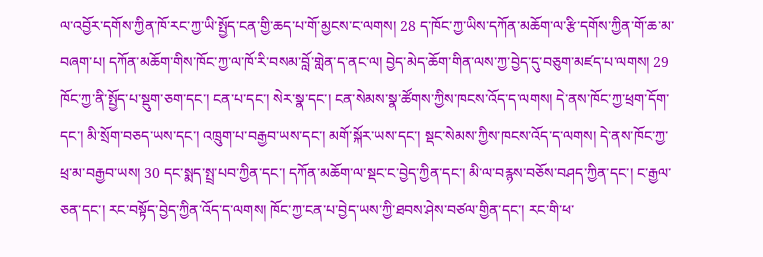ལ་འབྱོར་དགོས་ཀྱིན་ཁོ་རང་ཀྱ་ཡི་སྤྱོད་ངན་གྱི་ཆད་པ་གོ་མྱངས་ང་ལགས། 28 ད་ཁོང་ཀྱ་ཡིས་དཀོན་མཆོག་ལ་རྩི་དགོས་ཀྱིན་གོ་ཆ་མ་བཞག་པ། དཀོན་མཆོག་གིས་ཁོང་ཀྱ་ལ་ཁོ་རི་བསམ་བློ་གླེན་ད་ནང་ལ། བྱེད་མེད་ཆོག་གིན་ལས་ཀྱ་བྱེད་དུ་བཅུག་མཛད་པ་ལགས། 29 ཁོང་ཀྱ་ནི་སྤྱོད་པ་སྡུག་ཅག་དང་། ངན་པ་དང་། སེར་སྣ་དང་། ངན་སེམས་སྣ་ཚོགས་ཀྱིས་ཁངས་འོད་ད་ལགས། དེ་ནས་ཁོང་ཀྱ་ཕྲག་དོག་དང་། མི་སྲོག་བཅད་ཡས་དང་། འཁྲུག་པ་བརྒྱབ་ཡས་དང་། མགོ་སྐོར་ཡས་དང་། སྡང་སེམས་ཀྱིས་ཁངས་འོད་ད་ལགས། དེ་ནས་ཁོང་ཀྱ་ཕྲ་མ་བརྒྱབ་ཡས། 30 དང་སྨད་སྤྲ་པབ་ཀྱིན་དང་། དཀོན་མཆོག་ལ་སྡང་ང་བྱེད་ཀྱིན་དང་། མི་ལ་བརྙས་བཅོས་བཤད་ཀྱིན་དང་། ང་རྒྱལ་ཅན་དང་། རང་བསྟོད་བྱེད་ཀྱིན་འོད་ད་ལགས། ཁོང་ཀྱ་ངན་པ་བྱེད་ཡས་ཀྱི་ཐབས་ཤེས་བཙལ་གྱིན་དང་། རང་གི་ཕ་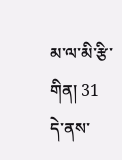མ་ལ་མི་རྩི་གིན། 31 དེ་ནས་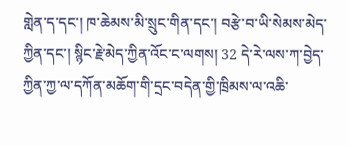གླེན་ད་དང་། ཁ་ཆེམས་མི་སྲུང་གིན་དང་། བརྩེ་བ་ཡི་སེམས་མེད་ཀྱིན་དང་། སྙིང་རྗེ་མེད་ཀྱིན་འོང་ང་ལགས། 32 དེ་རེ་ལས་ཀ་བྱེད་ཀྱིན་ཀྱ་ལ་དཀོན་མཆོག་གི་དྲང་བདེན་གྱི་ཁྲིམས་ལ་འཆི་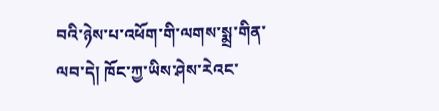བའི་ཉེས་པ་འཕོག་གི་ལགས་སྨྲ་གིན་ལབ་དེ། ཁོང་ཀྱ་ཡིས་ཤེས་རེའང་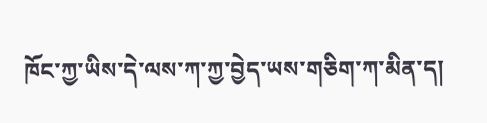ཁོང་ཀྱ་ཡིས་དེ་ལས་ཀ་ཀྱ་བྱེད་ཡས་གཅིག་ཀ་མིན་ད།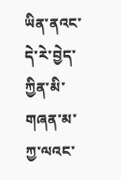ཡིན་ནའང་དེ་རེ་བྱེད་ཀྱིན་མི་གཞན་མ་ཀྱ་ལའང་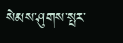སེམས་ཤུགས་སྤར་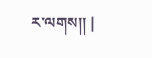ར་ལགས།། |